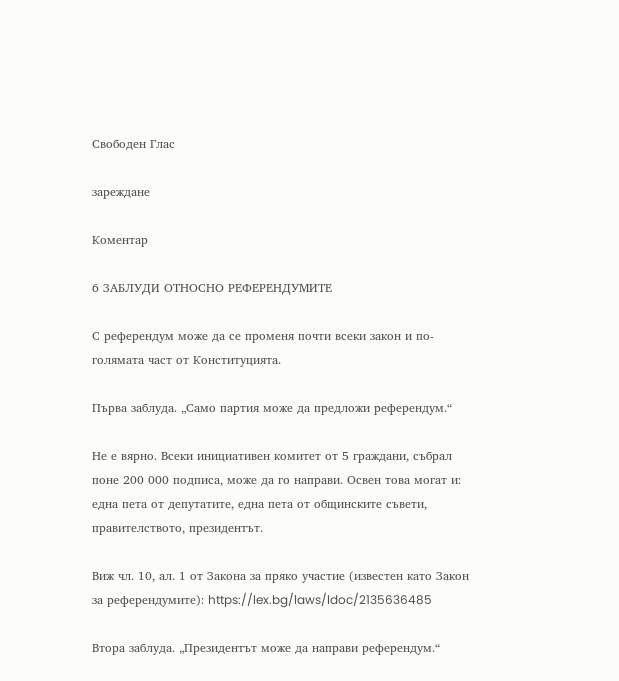Свободен Глас

зареждане

Коментар

6 ЗАБЛУДИ ОТНОСНО РЕФЕРЕНДУМИТЕ

С референдум може да се променя почти всеки закон и по-голямата част от Конституцията.

Първа заблуда. „Само партия може да предложи референдум.“

Не е вярно. Всеки инициативен комитет от 5 граждани, събрал поне 200 000 подписа, може да го направи. Освен това могат и: една пета от депутатите, една пета от общинските съвети, правителството, президентът.

Виж чл. 10, ал. 1 от Закона за пряко участие (известен като Закон за референдумите): https://lex.bg/laws/ldoc/2135636485

Втора заблуда. „Президентът може да направи референдум.“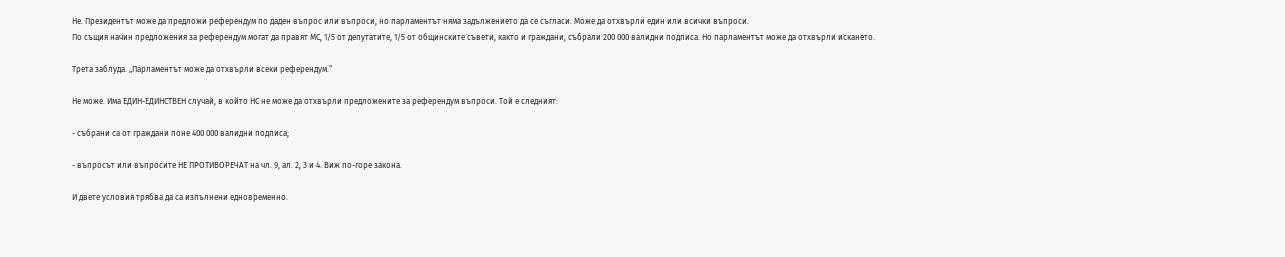Не. Президентът може да предложи референдум по даден въпрос или въпроси, но парламентът няма задължението да се съгласи. Може да отхвърли един или всички въпроси.
По същия начин предложения за референдум могат да правят МС, 1/5 от депутатите, 1/5 от общинските съвети, както и граждани, събрали 200 000 валидни подписа. Но парламентът може да отхвърли искането.

Трета заблуда. „Парламентът може да отхвърли всеки референдум.“

Не може. Има ЕДИН-ЕДИНСТВЕН случай, в който НС не може да отхвърли предложените за референдум въпроси. Той е следният:

- събрани са от граждани поне 400 000 валидни подписа;

- въпросът или въпросите НЕ ПРОТИВОРЕЧАТ на чл. 9, ал. 2, 3 и 4. Виж по-горе закона.

И двете условия трябва да са изпълнени едновременно.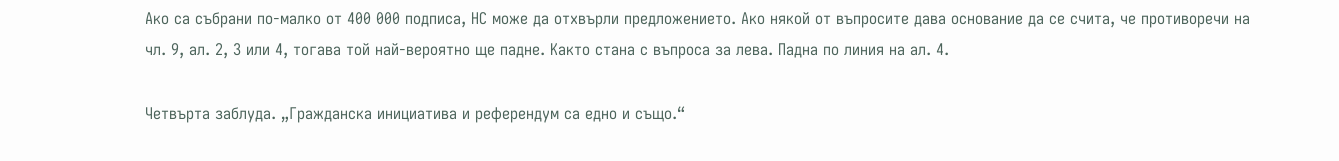Ако са събрани по-малко от 400 000 подписа, НС може да отхвърли предложението. Ако някой от въпросите дава основание да се счита, че противоречи на чл. 9, ал. 2, 3 или 4, тогава той най-вероятно ще падне. Както стана с въпроса за лева. Падна по линия на ал. 4.

Четвърта заблуда. „Гражданска инициатива и референдум са едно и също.“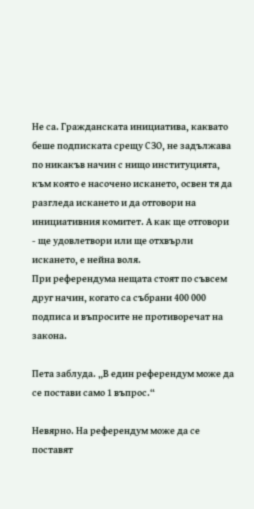Не са. Гражданската инициатива, каквато беше подписката срещу СЗО, не задължава по никакъв начин с нищо институцията, към която е насочено искането, освен тя да разгледа искането и да отговори на инициативния комитет. А как ще отговори - ще удовлетвори или ще отхвърли искането, е нейна воля.
При референдума нещата стоят по съвсем друг начин, когато са събрани 400 000 подписа и въпросите не противоречат на закона.

Пета заблуда. „В един референдум може да се постави само 1 въпрос.“

Невярно. На референдум може да се поставят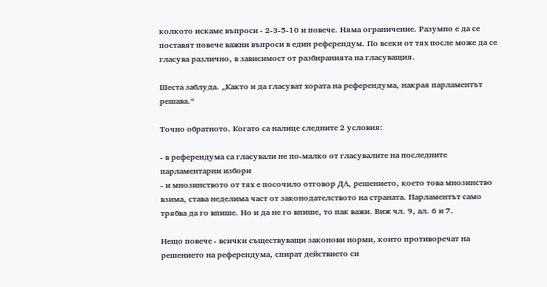колкото искаме въпроси - 2-3-5-10 и повече. Няма ограничение. Разумно е да се поставят повече важни въпроси в един референдум. По всеки от тях после може да се гласува различно, в зависимост от разбиранията на гласуващия.

Шеста заблуда. „Както и да гласуват хората на референдума, накрая парламентът решава.“

Точно обратното. Когато са налице следните 2 условия:

- в референдума са гласували не по-малко от гласувалите на последните парламентарни избори
- и мнозинството от тях е посочило отговор ДА, решението, което това мнозинство взима, става неделима част от законодателството на страната. Парламентът само трябва да го впише. Но и да не го впише, то пак важи. Виж чл. 9, ал. 6 и 7.

Нещо повече - всички съществуващи законови норми, които противоречат на решението на референдума, спират действието си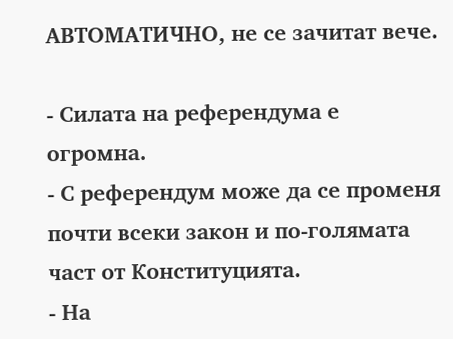АВТОМАТИЧНО, не се зачитат вече.

- Силата на референдума е огромна.
- С референдум може да се променя почти всеки закон и по-голямата част от Конституцията.
- На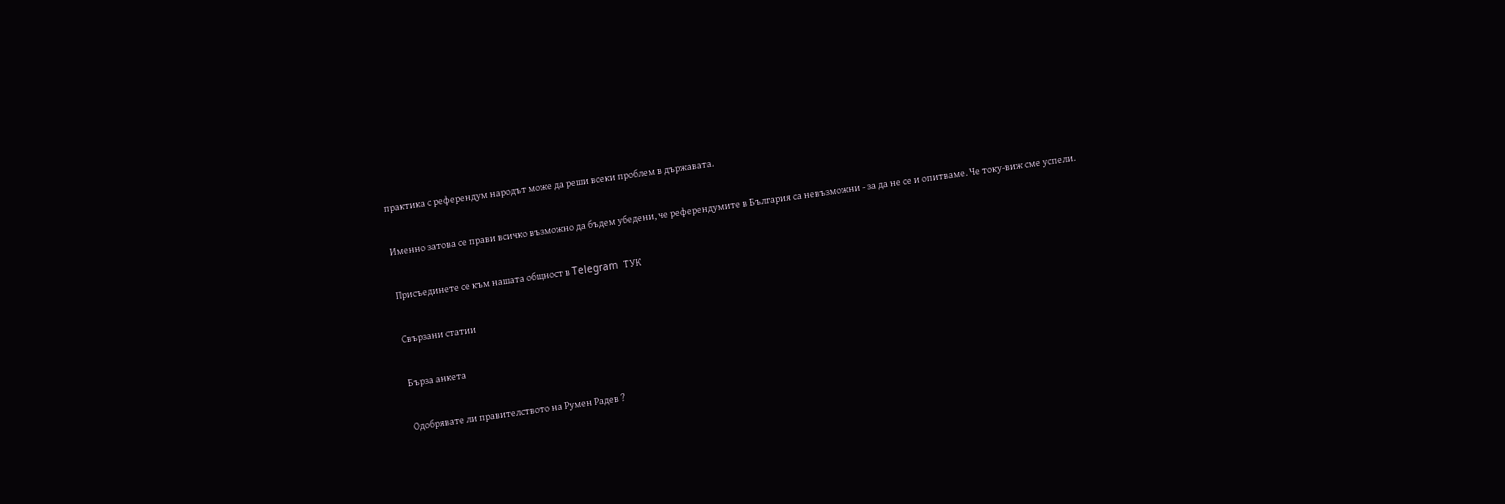практика с референдум народът може да реши всеки проблем в държавата.

Именно затова се прави всичко възможно да бъдем убедени, че референдумите в България са невъзможни - за да не се и опитваме. Че току-виж сме успели.

Присъединете се към нашата общност в Telegram  ТУК

Свързани статии

Бърза анкета

Одобрявате ли правителството на Румен Радев ?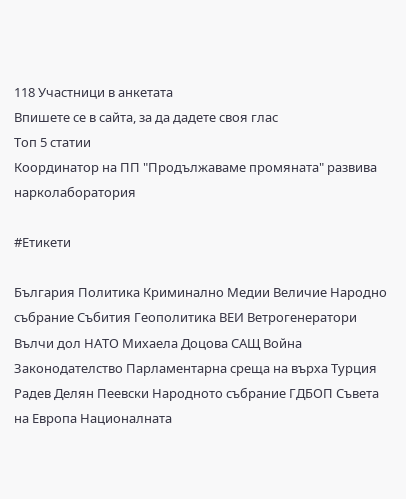118 Участници в анкетата
Впишете се в сайта, за да дадете своя глас
Топ 5 статии
Координатор на ПП "Продължаваме промяната" развива нарколаборатория

#Етикети

България Политика Криминално Медии Величие Народно събрание Събития Геополитика ВЕИ Ветрогенератори Вълчи дол НАТО Михаела Доцова САЩ Война Законодателство Парламентарна среща на върха Турция Радев Делян Пеевски Народното събрание ГДБОП Съвета на Европа Националната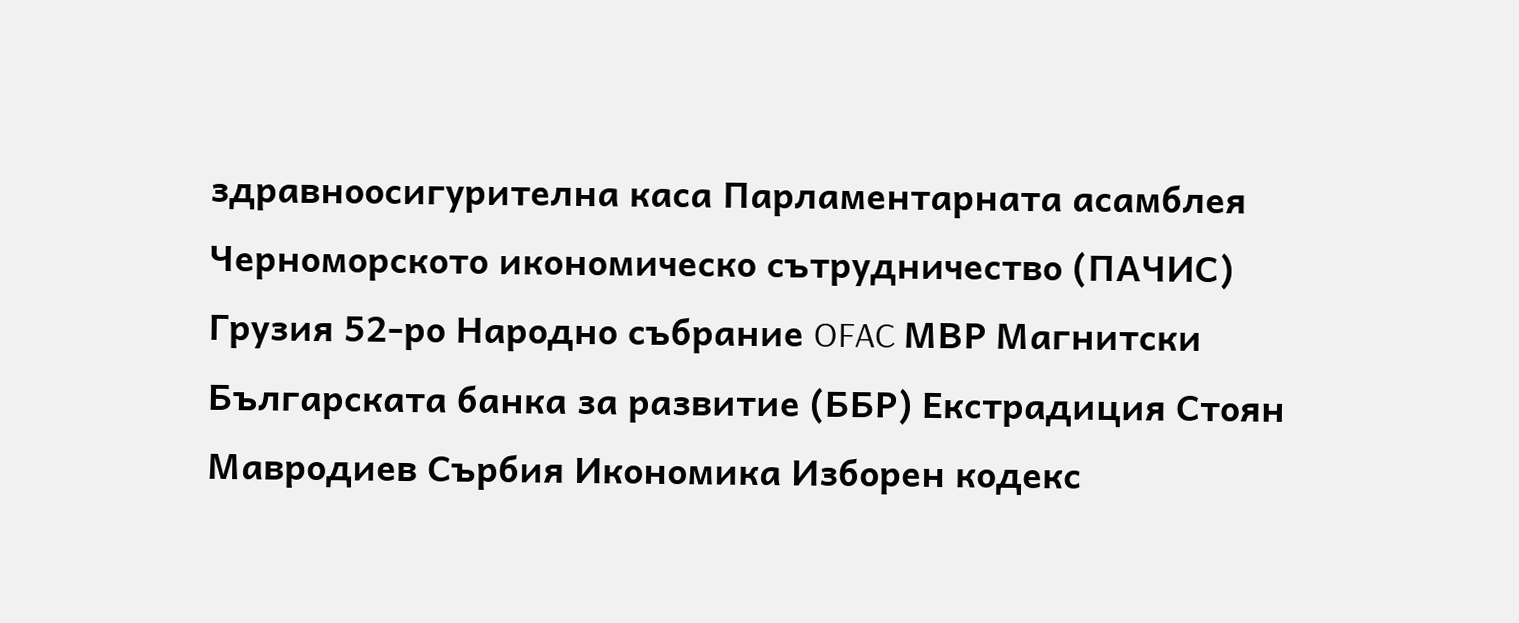здравноосигурителна каса Парламентарната асамблея Черноморското икономическо сътрудничество (ПАЧИС) Грузия 52-ро Народно събрание OFAC МВР Магнитски Българската банка за развитие (ББР) Екстрадиция Стоян Мавродиев Сърбия Икономика Изборен кодекс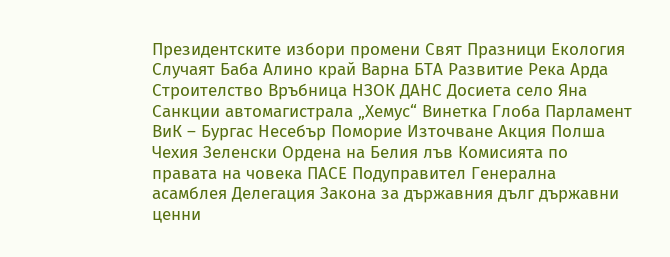Президентските избори промени Свят Празници Екология Случаят Баба Алино край Варна БТА Развитие Река Арда Строителство Връбница НЗОК ДАНС Досиета село Яна Санкции автомагистрала „Хемус“ Винетка Глоба Парламент ВиК – Бургас Несебър Поморие Източване Акция Полша Чехия Зеленски Ордена на Белия лъв Комисията по правата на човека ПАСЕ Подуправител Генерална асамблея Делегация Закона за държавния дълг държавни ценни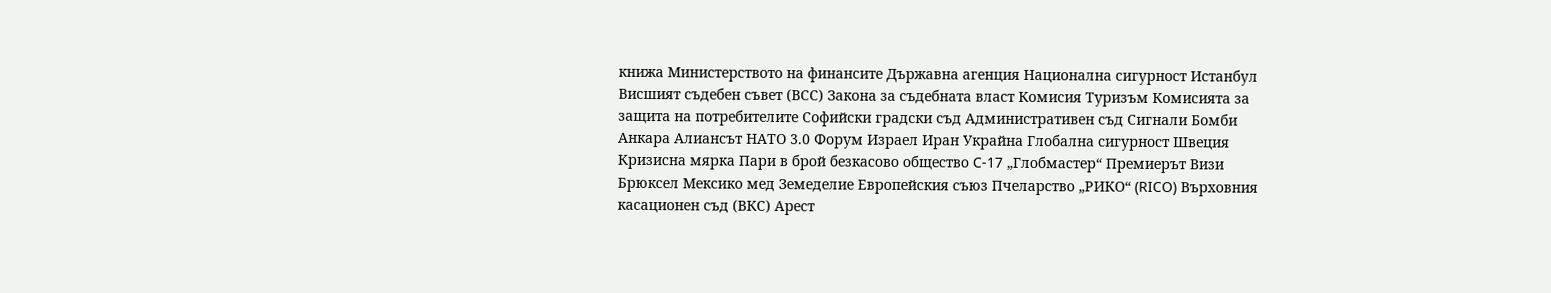книжа Министерството на финансите Държавна агенция Национална сигурност Истанбул Висшият съдебен съвет (ВСС) Закона за съдебната власт Комисия Туризъм Комисията за защита на потребителите Софийски градски съд Административен съд Сигнали Бомби Анкара Алиансът НАТО 3.0 Форум Израел Иран Украйна Глобална сигурност Швеция Кризисна мярка Пари в брой безкасово общество C-17 „Глобмастер“ Премиерът Визи Брюксел Мексико мед Земеделие Европейския съюз Пчеларство „РИКО“ (RICO) Върховния касационен съд (ВКС) Арест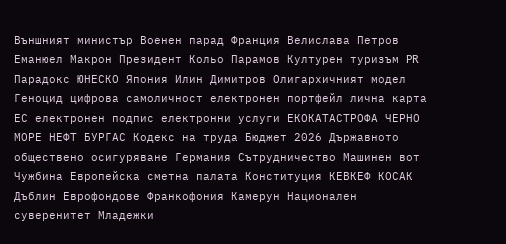Външният министър Военен парад Франция Велислава Петров Еманюел Макрон Президент Кольо Парамов Културен туризъм PR Парадокс ЮНЕСКО Япония Илин Димитров Олигархичният модел Геноцид цифрова самоличност електронен портфейл лична карта ЕС електронен подпис електронни услуги ЕКОКАТАСТРОФА ЧЕРНО МОРЕ НЕФТ БУРГАС Кодекс на труда Бюджет 2026 Държавното обществено осигуряване Германия Сътрудничество Mашинен вот Чужбина Европейска сметна палата Конституция КЕВКЕФ КОСАК Дъблин Еврофондове Франкофония Камерун Национален суверенитет Младежки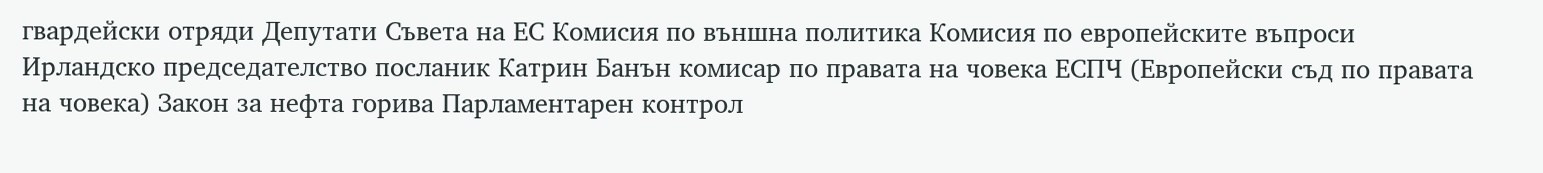гвардейски отряди Депутати Съвета на ЕС Комисия по външна политика Комисия по европейските въпроси Ирландско председателство посланик Катрин Банън комисар по правата на човека ЕСПЧ (Европейски съд по правата на човека) Закон за нефта горива Парламентарен контрол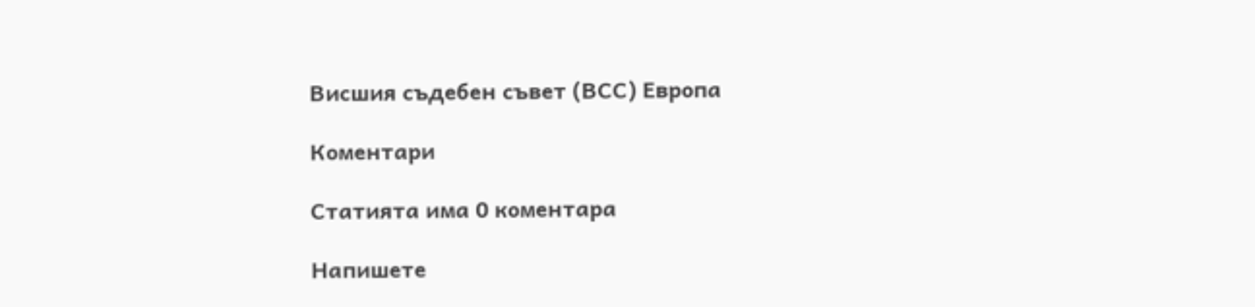Висшия съдебен съвет (ВСС) Европа

Коментари

Статията има 0 коментара

Напишете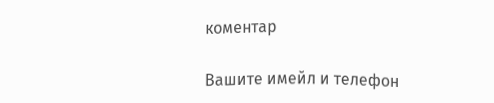коментар

Вашите имейл и телефон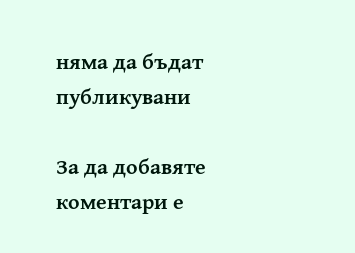няма да бъдат публикувани

За да добавяте коментари е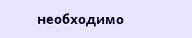необходимо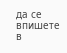да се впишете в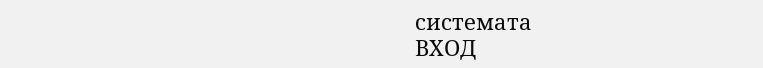системата
ВХОД